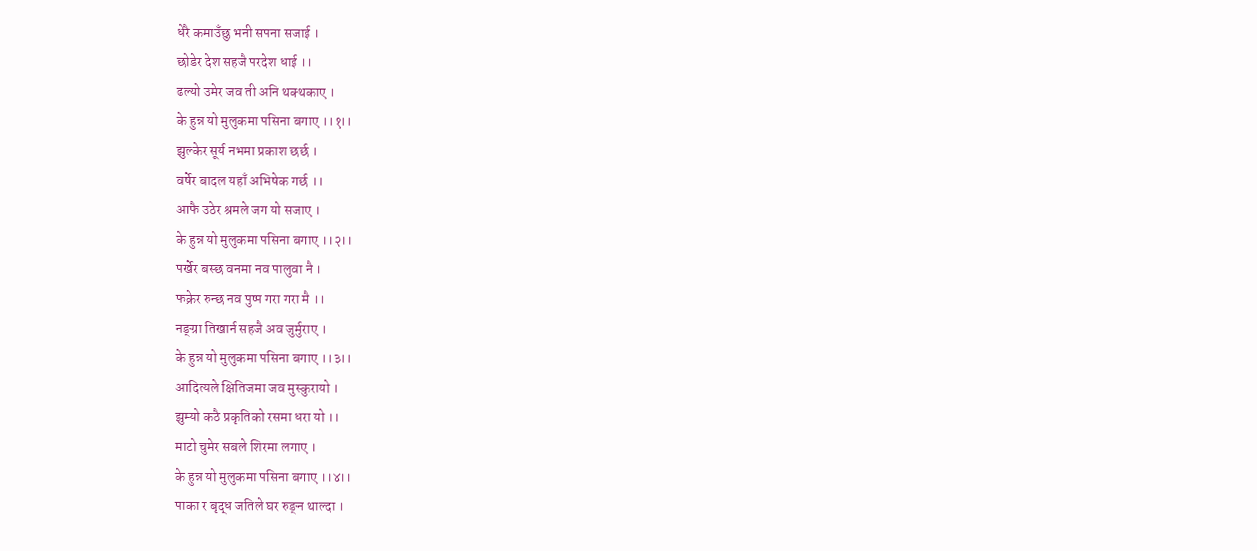धेरै कमाउँछु भनी सपना सजाई ।
छोडेर देश सहजै परदेश धाई ।।
ढल्यो उमेर जव ती अनि थक्थकाए ।
के हुन्न यो मुलुकमा पसिना बगाए ।।१।।
झुल्केर सूर्य नभमा प्रकाश छर्छ ।
वर्षेर बादल यहाँ अभिषेक गर्छ ।।
आफै उठेर श्रमले जग यो सजाए ।
के हुन्न यो मुलुकमा पसिना बगाए ।।२।।
पर्खेर बस्छ वनमा नव पालुवा नै ।
फक्रेर रुन्छ नव पुष्प गरा गरा मै ।।
नङ्ग्रा तिखार्न सहजै अव जुर्मुराए ।
के हुन्न यो मुलुकमा पसिना बगाए ।।३।।
आदित्यले क्षितिजमा जव मुस्कुरायो ।
झुम्यो कठै प्रकृतिको रसमा धरा यो ।।
माटो चुमेर सबले शिरमा लगाए ।
के हुन्न यो मुलुकमा पसिना बगाए ।।४।।
पाका र बृद्ध जतिले घर रुङ्न थाल्दा ।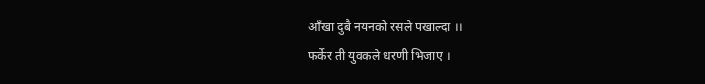आँखा दुबै नयनको रसले पखाल्दा ।।
फर्केर ती युवकले धरणी भिजाए ।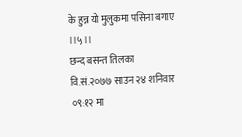के हुन्न यो मुलुकमा पसिना बगाए ।।५।।
छन्द बसन्त तिलका
वि.सं.२०७७ साउन २४ शनिवार ०९:१२ मा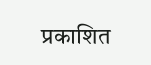प्रकाशित